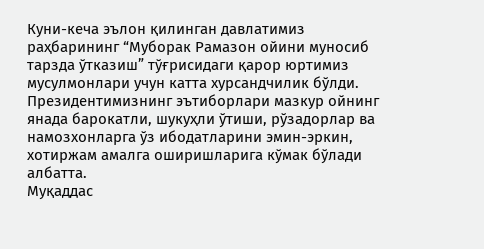Куни-кеча эълон қилинган давлатимиз раҳбарининг “Муборак Рамазон ойини муносиб тарзда ўтказиш” тўғрисидаги қарор юртимиз мусулмонлари учун катта хурсандчилик бўлди. Президентимизнинг эътиборлари мазкур ойнинг янада барокатли, шукуҳли ўтиши, рўзадорлар ва намозхонларга ўз ибодатларини эмин-эркин, хотиржам амалга оширишларига кўмак бўлади албатта.
Муқаддас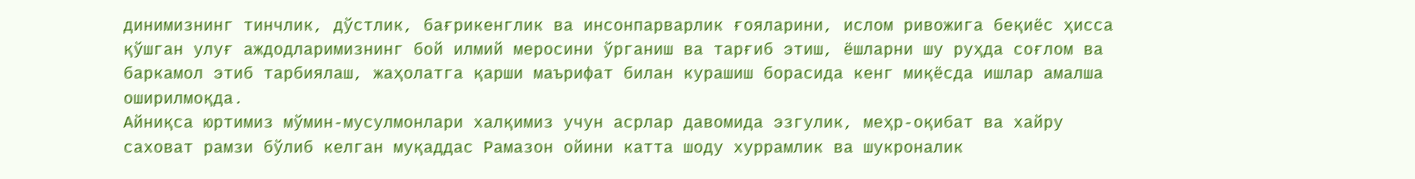динимизнинг тинчлик, дўстлик, бағрикенглик ва инсонпарварлик ғояларини, ислом ривожига беқиёс ҳисса қўшган улуғ аждодларимизнинг бой илмий меросини ўрганиш ва тарғиб этиш, ёшларни шу руҳда соғлом ва баркамол этиб тарбиялаш, жаҳолатга қарши маърифат билан курашиш борасида кенг миқёсда ишлар амалша оширилмоқда.
Айниқса юртимиз мўмин-мусулмонлари халқимиз учун асрлар давомида эзгулик, меҳр-оқибат ва хайру саховат рамзи бўлиб келган муқаддас Рамазон ойини катта шоду хуррамлик ва шукроналик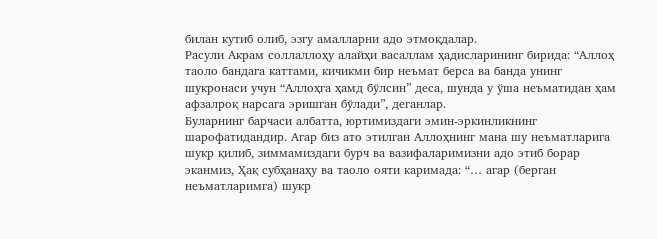билан кутиб олиб, эзгу амалларни адо этмоқдалар.
Расули Акрам соллаллоҳу алайҳи васаллам ҳадисларининг бирида: “Аллоҳ таоло бандага каттами, кичикми бир неъмат берса ва банда унинг шукронаси учун “Аллоҳга ҳамд бўлсин” деса, шунда у ўша неъматидан ҳам афзалроқ нарсага эришган бўлади”, деганлар.
Буларнинг барчаси албатта, юртимиздаги эмин-эркинликнинг шарофатидандир. Агар биз ато этилган Аллоҳнинг мана шу неъматларига шукр қилиб, зиммамиздаги бурч ва вазифаларимизни адо этиб борар эканмиз, Ҳақ субҳанаҳу ва таоло ояти каримада: “… агар (берган неъматларимга) шукр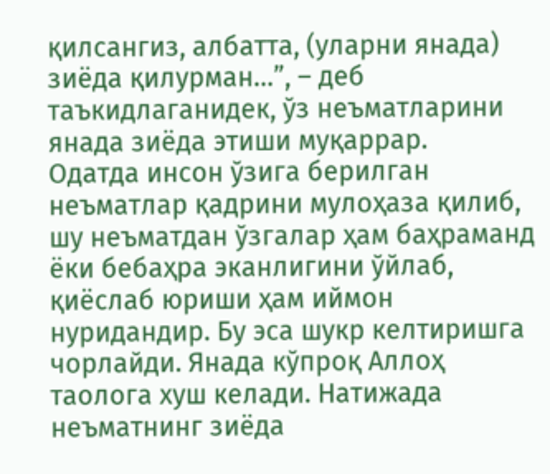қилсангиз, албатта, (уларни янада) зиёда қилурман…”, – деб таъкидлаганидек, ўз неъматларини янада зиёда этиши муқаррар.
Одатда инсон ўзига берилган неъматлар қадрини мулоҳаза қилиб, шу неъматдан ўзгалар ҳам баҳраманд ёки бебаҳра эканлигини ўйлаб, қиёслаб юриши ҳам иймон нуридандир. Бу эса шукр келтиришга чорлайди. Янада кўпроқ Аллоҳ таолога хуш келади. Натижада неъматнинг зиёда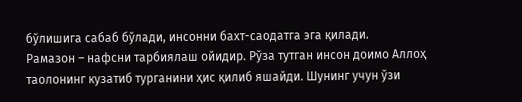бўлишига сабаб бўлади, инсонни бахт-саодатга эга қилади.
Рамазон – нафсни тарбиялаш ойидир. Рўза тутган инсон доимо Аллоҳ таолонинг кузатиб турганини ҳис қилиб яшайди. Шунинг учун ўзи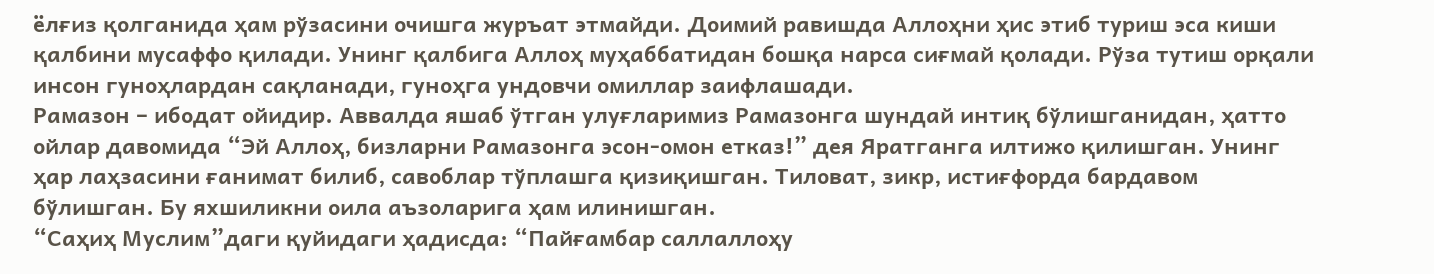ёлғиз қолганида ҳам рўзасини очишга журъат этмайди. Доимий равишда Аллоҳни ҳис этиб туриш эса киши қалбини мусаффо қилади. Унинг қалбига Аллоҳ муҳаббатидан бошқа нарса сиғмай қолади. Рўза тутиш орқали инсон гуноҳлардан сақланади, гуноҳга ундовчи омиллар заифлашади.
Рамазон – ибодат ойидир. Аввалда яшаб ўтган улуғларимиз Рамазонга шундай интиқ бўлишганидан, ҳатто ойлар давомида “Эй Аллоҳ, бизларни Рамазонга эсон-омон етказ!” дея Яратганга илтижо қилишган. Унинг ҳар лаҳзасини ғанимат билиб, савоблар тўплашга қизиқишган. Тиловат, зикр, истиғфорда бардавом бўлишган. Бу яхшиликни оила аъзоларига ҳам илинишган.
“Саҳиҳ Муслим”даги қуйидаги ҳадисда: “Пайғамбар саллаллоҳу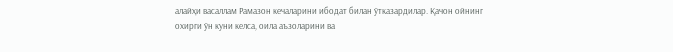алайҳи васаллам Рамазон кечаларини ибодат билан ўтказардилар. Қачон ойнинг охирги ўн куни келса, оила аъзоларини ва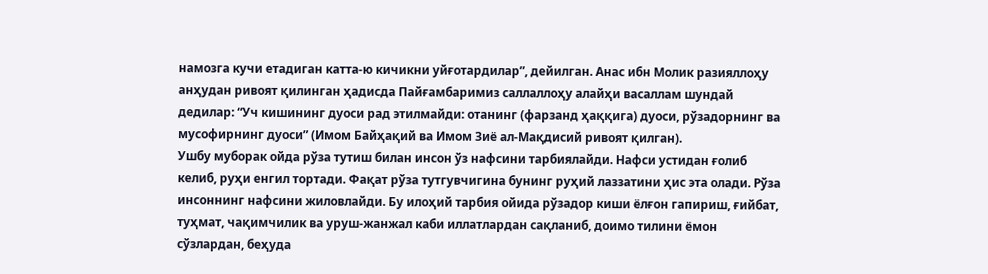намозга кучи етадиган катта-ю кичикни уйғотардилар”, дейилган. Анас ибн Молик разияллоҳу анҳудан ривоят қилинган ҳадисда Пайғамбаримиз саллаллоҳу алайҳи васаллам шундай дедилар: “Уч кишининг дуоси рад этилмайди: отанинг (фарзанд ҳаққига) дуоси, рўзадорнинг ва мусофирнинг дуоси” (Имом Байҳақий ва Имом Зиё ал-Мақдисий ривоят қилган).
Ушбу муборак ойда рўза тутиш билан инсон ўз нафсини тарбиялайди. Нафси устидан ғолиб келиб, руҳи енгил тортади. Фақат рўза тутгувчигина бунинг руҳий лаззатини ҳис эта олади. Рўза инсоннинг нафсини жиловлайди. Бу илоҳий тарбия ойида рўзадор киши ёлғон гапириш, ғийбат, туҳмат, чақимчилик ва уруш-жанжал каби иллатлардан сақланиб, доимо тилини ёмон сўзлардан, беҳуда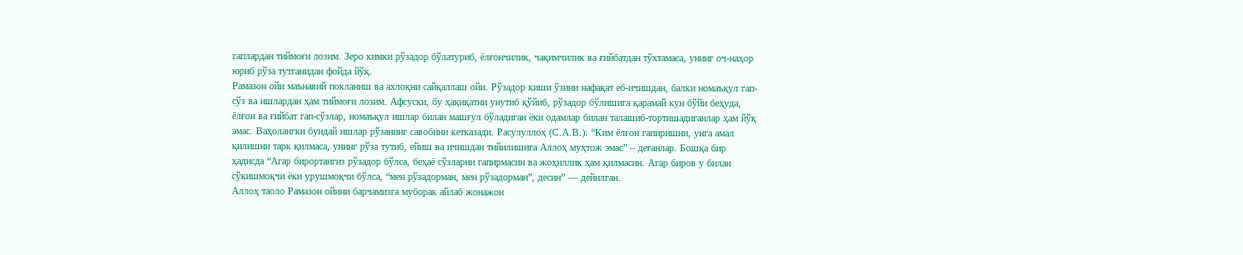гаплардан тиймоғи лозим. Зеро кимки рўзадор бўлатуриб, ёлғончилик, чақимчилик ва ғийбатдан тўхтамаса, унинг оч-наҳор юриб рўза тутганидан фойда йўқ.
Рамазон ойи маънавий покланиш ва ахлоқни сайқаллаш ойи. Рўзадор киши ўзини нафақат еб-ичишдан, балки номаъқул гап-сўз ва ишлардан ҳам тиймоғи лозим. Афсуски, бу ҳақиқатни унутиб қўйиб, рўзадор бўлишига қарамай кун бўйи беҳуда, ёлғон ва ғийбат гап-сўзлар, номаъқул ишлар билан машғул бўладиган ёки одамлар билан талашиб-тортишадиганлар ҳам йўқ эмас. Ваҳолангки бундай ишлар рўзанинг савобини кетказади. Расулуллоҳ (С.А.В.): “Ким ёлғон гапиришни, унга амал қилишни тарк қилмаса, унинг рўза тутиб, ейиш ва ичишдан тийилишига Аллоҳ муҳтож эмас” – деганлар. Бошқа бир ҳадисда “Агар бирортангиз рўзадор бўлса, беҳаё сўзларни гапирмасин ва жоҳиллик ҳам қилмасин. Агар биров у билан сўкишмоқчи ёки урушмоқчи бўлса, “мен рўзадорман, мен рўзадорман”, десин” — дейилган.
Аллоҳ таоло Рамазон ойини барчамизга муборак айлаб жонажон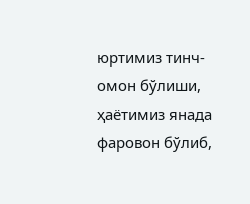юртимиз тинч-омон бўлиши, ҳаётимиз янада фаровон бўлиб,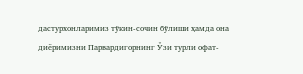дастурхонларимиз тўкин-сочин бўлиши ҳамда она диёримизни Парвардигорнинг Ўзи турли офат-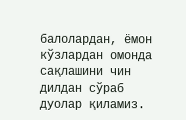балолардан, ёмон кўзлардан омонда сақлашини чин дилдан сўраб дуолар қиламиз.